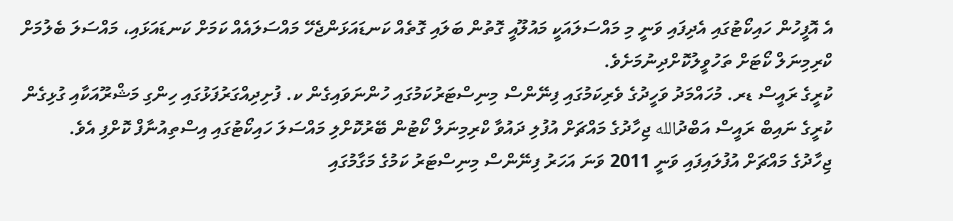އެ އޮފީހުން ހައިކޯޓުގައި އެދިފައި ވަނީ މި މައްސަލައަކީ މައުލޫއީ ގޮތުން ބަލައި ގޮތެއް ކަނޑައަޅަންޖެހޭ މައްސަލައެއް ކަމަށް ކަނޑައަޅައި، މައްސަލަ ބެލުމަށް ކްރިމިނަލް ކޯޓަށް ތަހުވީލުކޮށްދިނުމަށެވެ.
ކުރީގެ ރައީސް ޑރ. މުހައްމަދު ވަހީދުގެ ވެރިކަމުގައި ފިނޭންސް މިނިސްޓަރުކަމުގައި ހުންނަވައިގެން ކ. ފުށިދިއްގަރުފަޅުގައި ހިންގި މަޝްރޫއަކާއި ގުޅިގެން ކުރީގެ ނައިބް ރައީސް އަބްދުالله ޖިހާދުގެ މައްޗަށް އުފުލި ދައުވާ ކްރިމިނަލް ކޯޓުން ބޭރުކޮށްލި މައްސަލަ ހައިކޯޓުގައި އިސްތިއުނާފް ކޮށްފި އެވެ.
ޖިހާދުގެ މައްޗަށް އުފުލައިފައި ވަނީ 2011 ވަނަ އަހަރު ފިނޭންސް މިނިސްޓަރު ކަމުގެ މަގާމުގައި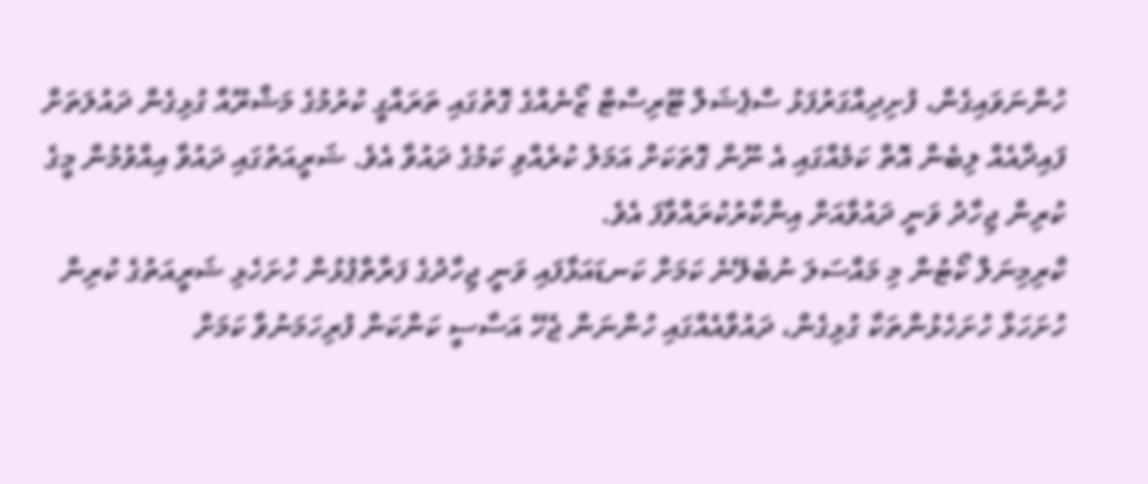ހުންނަވައިގެން، ފުށިދިއްގަރުފަޅު ސްޕެޝަލް ޓޫރިސްޓް ޒޯނެއްގެ ގޮތުގައި ތަރައްގީ ކުރުމުގެ މަޝްރޫއާ ގުޅިގެން ދައުލަތަށް ފައިދާއެއް ލިބެން އޮތް ކަމެއްގައި އެ ނޫން ގޮތަކަށް އަމަލު ކުރެއްވި ކަމުގެ ދައުވާ އެވެ. ޝަރީއަތުގައި ދައުވާ އިއްވުމުން މީގެ ކުރިން ޖިހާދު ވަނީ ދައުވާއަށް އިންކާރުކުރައްވާފަ އެވެ.
ކްރިމިނަލް ކޯޓުން މި މައްސަލަ ނުބެލޭނެ ކަމަށް ކަނޑައަޅާފައި ވަނީ ޖިހާދުގެ ފަރާތްޕުޅުން ހުށަހެޅި ޝަރީއަތުގެ ކުރިން ހުށަހަޅާ ހުށަހެޅުންތަކާ ގުޅިގެން، ދައުވާއެއްގައި ހުންނަން ޖެހޭ އަސާސީ ކަންކަން ފުރިހަމަނުވާ ކަމަށް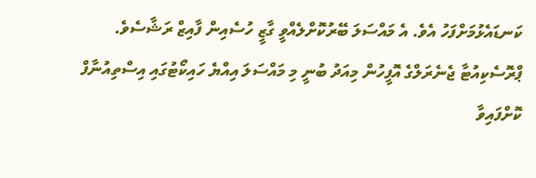ކަނޑައެޅުމަށްފަހު އެވެ. އެ މައްސަލަ ބޭރުކޮށްލެއްވީ ގާޒީ ހުސެއިން ފާއިޒް ރަޝާސެވެ.
ޕްރޮސެކިއުޓާ ޖެނެރަލްގެ އޮފީހުން މިއަދު ބުނީ މި މައްސަލަ އިއްޔެ ހައިކޯޓުގައި އިސްތިއުނާފް ކޮށްފައިވާ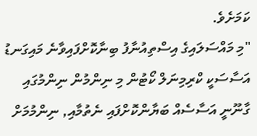ކަމަށެވެ.
"މި މައްސަލައިގެ އިސްތިއުނާފު ބިނާކޮށްފައިވާނެ މައިގަނޑު އަސާސަކީ ކްރިމިނަލް ކޯޓުން މި ނިންމުން ނިންމުގައި ގާނޫނީ އަސާސެއް ބަޔާންކޮށްފައި ނެތުމާއި, ނިންމުމަށް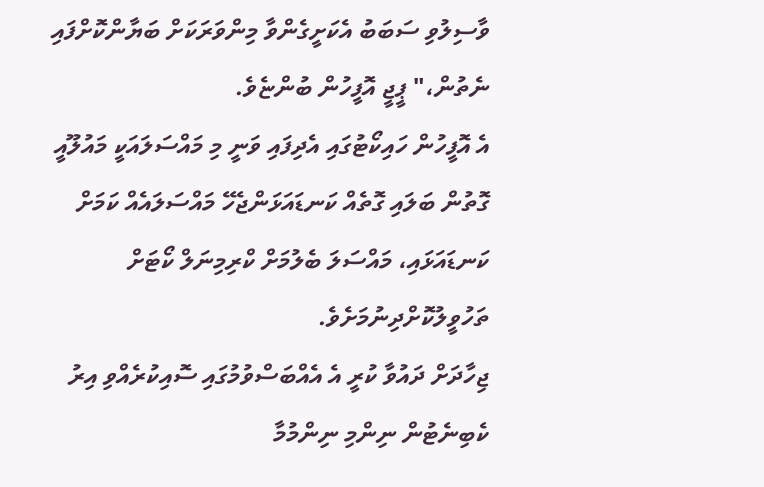ވާސިލުވި ސަބަބު އެކަށީގެންވާ މިންވަރަކަށް ބަޔާންކޮށްފައި ނެތުން،" ޕީޖީ އޮފީހުން ބުންޏެވެ.
އެ އޮފީހުން ހައިކޯޓުގައި އެދިފައި ވަނީ މި މައްސަލައަކީ މައުލޫއީ ގޮތުން ބަލައި ގޮތެއް ކަނޑައަޅަންޖެހޭ މައްސަލައެއް ކަމަށް ކަނޑައަޅައި، މައްސަލަ ބެލުމަށް ކްރިމިނަލް ކޯޓަށް ތަހުވީލުކޮށްދިނުމަށެވެ.
ޖިހާދަށް ދައުވާ ކުރީ އެ އެއްބަސްވުމުގައި ސޮއިކުރެއްވި އިރު ކެބިނެޓުން ނިންމި ނިންމުމާ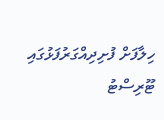ހިލާފަށް ފުށިދިއްގަރުފަޅުގައި ޓޫރިސްޓު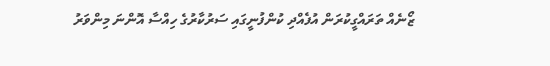ޒޯނެއް ތަރައްގީކުރަން އުފެއްދި ކުންފުނީގައި ސަރުކާރުގެ ހިއްސާ އޮންނަ މިންވަރު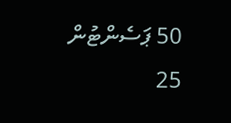50 ޕަސެންޓުން 25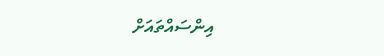އިންސައްތައަށް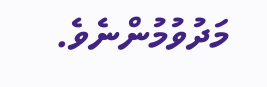މަދުވުމުންނެވެ.